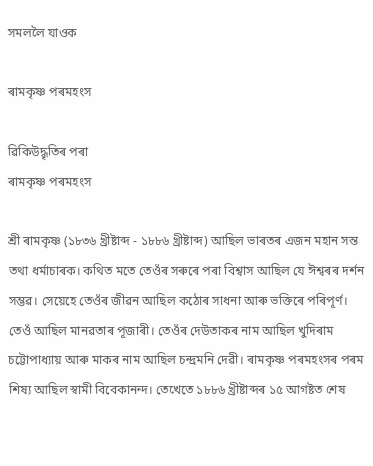সমললৈ যাওক

ৰামকৃষ্ণ পৰমহংস

ৱিকিউদ্ধৃতিৰ পৰা
ৰামকৃষ্ণ পৰমহংস

শ্ৰী ৰামকৃষ্ণ (১৮৩৬ খ্ৰীষ্টাব্দ - ১৮৮৬ খ্ৰীষ্টাব্দ) আছিল ভাৰতৰ এজন মহান সন্ত তথা ধৰ্মাচাৰক। কথিত মতে তেওঁৰ সৰুৰে পৰা বিশ্বাস আছিল যে ঈশ্বৰৰ দৰ্শন সম্ভৱ। সেয়েহে তেওঁৰ জীৱন আছিল কঠোৰ সাধনা আৰু ভক্তিৰে পৰিপূৰ্ণ। তেওঁ আছিল মানৱতাৰ পূজাৰী। তেওঁৰ দেউতাকৰ নাম আছিল খুদিৰাম চট্টোপাধ্যায় আৰু মাকৰ নাম আছিল চন্দ্ৰমনি দেৱী। ৰামকৃষ্ণ পৰমহংসৰ পৰম শিষ্য আছিল স্বামী বিবেকানন্দ। তেখেতে ১৮৮৬ খ্ৰীষ্টাব্দৰ ১৫ আগষ্টত শেষ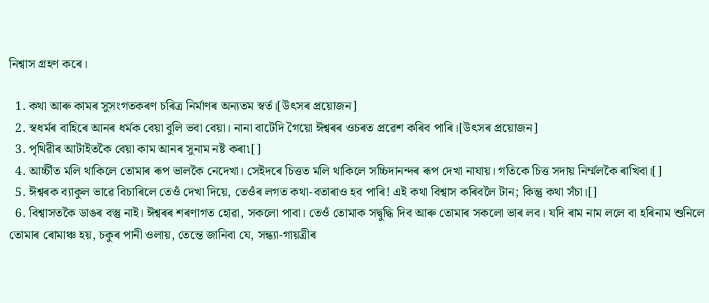নিশ্বাস গ্ৰহণ কৰে।

  1. কথা আৰু কামৰ সুসংগতকৰণ চৰিত্ৰ নিৰ্মাণৰ অন্যতম স্বৰ্ত।[উৎসৰ প্ৰয়োজন]
  2. স্বধৰ্মৰ বাহিৰে আনৰ ধৰ্মক বেয়া বুলি ভবা বেয়া। নানা বাটেদি গৈয়ো ঈশ্বৰৰ ওচৰত প্ৰৱেশ কৰিব পাৰি।[উৎসৰ প্ৰয়োজন]
  3. পৃথিৱীৰ আটাইতকৈ বেয়া কাম আনৰ সুনাম নষ্ট কৰা৷[]
  4. আৰ্চ্চীত মলি থাকিলে তোমাৰ ৰূপ ভালকৈ নেদেখা। সেইদৰে চিত্তত মলি থাকিলে সচ্চিদানন্দৰ ৰূপ দেখা নাযায়। গতিকে চিত্ত সদায় নিৰ্ম্মলকৈ ৰাখিবা।[]
  5. ঈশ্বৰক ব্যাকুল ভাৱে বিচাৰিলে তেওঁ দেখা দিয়ে, তেওঁৰ লগত কথা-বতাৰাও হব পাৰি! এই কথা বিশ্বাস কৰিবলৈ টান; কিন্তু কথা সঁচা।[]
  6. বিশ্বাসতকৈ ডাঙৰ বস্তু নাই। ঈশ্বৰৰ শৰণাগত হোৱা, সকলো পাবা। তেওঁ তোমাক সদ্বুদ্ধি দিব আৰু তোমাৰ সকলো ভাৰ লব। যদি ৰাম নাম ললে বা হৰিনাম শুনিলে তোমাৰ ৰোমাঞ্চ হয়, চকুৰ পানী ওলায়, তেন্তে জানিবা যে, সন্ধ্যা-গায়ত্ৰীৰ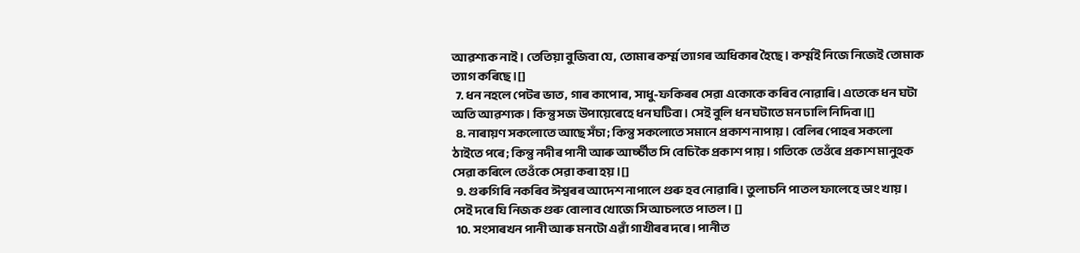আৱশ্যক নাই। তেতিয়া বুজিবা যে, তোমাৰ কৰ্ম্ম ত্যাগৰ অধিকাৰ হৈছে। কৰ্ম্মই নিজে নিজেই তোমাক ত্যাগ কৰিছে।[]
  7. ধন নহলে পেটৰ ভাত, গাৰ কাপোৰ, সাধু-ফকিৰৰ সেৱা একোকে কৰিব নোৱাৰি। এতেকে ধন ঘটা অতি আৱশ্যক। কিন্তু সজ উপায়েৰেহে ধন ঘটিবা। সেই বুলি ধন ঘটাতে মন ঢালি নিদিবা।[]
  8. নাৰায়ণ সকলোতে আছে সঁচা; কিন্তু সকলোতে সমানে প্ৰকাশ নাপায়। বেলিৰ পোহৰ সকলো ঠাইতে পৰে; কিন্তু নদীৰ পানী আৰু আৰ্চ্চীত সি বেচিকৈ প্ৰকাশ পায়। গতিকে তেওঁৰে প্ৰকাশ মানুহক সেৱা কৰিলে তেওঁকে সেৱা কৰা হয়।[]
  9. গুৰুগিৰি নকৰিব ঈশ্বৰৰ আদেশ নাপালে গুৰু হব নোৱাৰি। তুলাচনি পাতল ফালেহে ডাং খায়। সেই দৰে যি নিজক গুৰু বোলাব খোজে সি আচলতে পাতল। []
  10. সংসাৰখন পানী আৰু মনটো এৱাঁ গাখীৰৰ দৰে। পানীত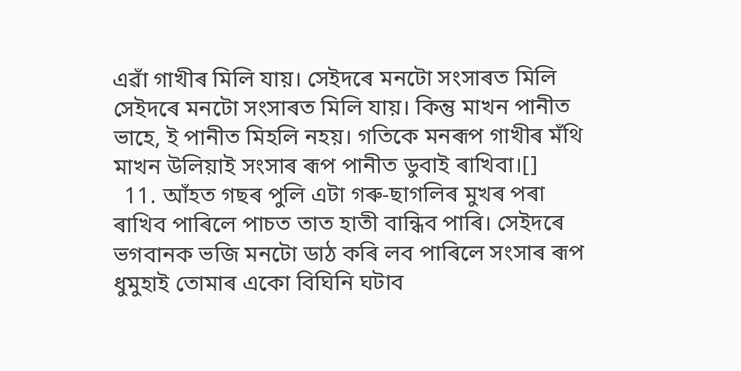এৱাঁ গাখীৰ মিলি যায়। সেইদৰে মনটো সংসাৰত মিলি সেইদৰে মনটো সংসাৰত মিলি যায়। কিন্তু মাখন পানীত ভাহে, ই পানীত মিহলি নহয়। গতিকে মনৰূপ গাখীৰ মঁথি মাখন উলিয়াই সংসাৰ ৰূপ পানীত ডুবাই ৰাখিবা।[]
  11. আঁহত গছৰ পুলি এটা গৰু-ছাগলিৰ মুখৰ পৰা ৰাখিব পাৰিলে পাচত তাত হাতী বান্ধিব পাৰি। সেইদৰে ভগবানক ভজি মনটো ডাঠ কৰি লব পাৰিলে সংসাৰ ৰূপ ধুমুহাই তোমাৰ একো বিঘিনি ঘটাব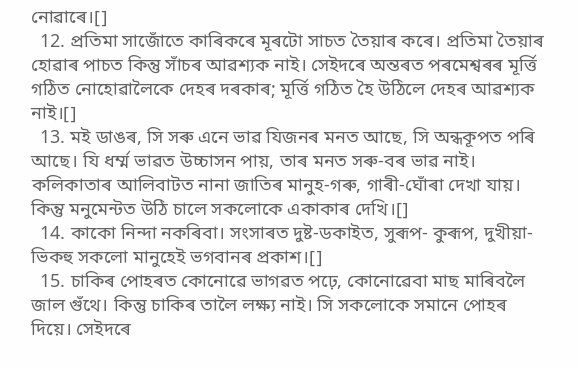নোৱাৰে।[]
  12. প্ৰতিমা সাজোঁতে কাৰিকৰে মূৰটো সাচত তৈয়াৰ কৰে। প্ৰতিমা তৈয়াৰ হোৱাৰ পাচত কিন্তু সাঁচৰ আৱশ্যক নাই। সেইদৰে অন্তৰত পৰমেশ্বৰৰ মূৰ্ত্তি গঠিত নোহোৱালৈকে দেহৰ দৰকাৰ; মূৰ্ত্তি গঠিত হৈ উঠিলে দেহৰ আৱশ্যক নাই।[]
  13. মই ডাঙৰ, সি সৰু এনে ভাৱ যিজনৰ মনত আছে, সি অন্ধকূপত পৰি আছে। যি ধৰ্ম্ম ভাৱত উচ্চাসন পায়, তাৰ মনত সৰু-বৰ ভাৱ নাই। কলিকাতাৰ আলিবাটত নানা জাতিৰ মানুহ-গৰু, গাৰী-ঘোঁৰা দেখা যায়। কিন্তু মনুমেন্টত উঠি চালে সকলোকে একাকাৰ দেখি।[]
  14. কাকো নিন্দা নকৰিবা। সংসাৰত দুষ্ট-ডকাইত, সুৰূপ- কুৰূপ, দুখীয়া-ভিকহু সকলো মানুহেই ভগবানৰ প্ৰকাশ।[]
  15. চাকিৰ পোহৰত কোনোৱে ভাগৱত পঢ়ে, কোনোৱেবা মাছ মাৰিবলৈ জাল গুঁথে। কিন্তু চাকিৰ তালৈ লক্ষ্য নাই। সি সকলোকে সমানে পোহৰ দিয়ে। সেইদৰে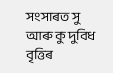সংসাৰত সু আৰু কু দুবিধ বৃত্তিৰ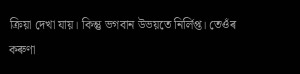ক্ৰিয়া দেখা যায়। কিন্তু ভগবান উভয়তে নিৰ্লিপ্ত। তেওঁৰ কৰুণা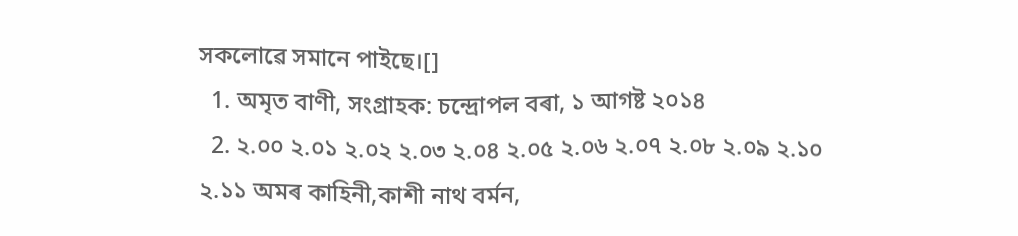সকলোৱে সমানে পাইছে।[]
  1. অমৃত বাণী, সংগ্ৰাহক: চন্দ্ৰোপল বৰা, ১ আগষ্ট ২০১৪
  2. ২.০০ ২.০১ ২.০২ ২.০৩ ২.০৪ ২.০৫ ২.০৬ ২.০৭ ২.০৮ ২.০৯ ২.১০ ২.১১ অমৰ কাহিনী,কাশী নাথ বৰ্মন,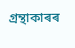গ্ৰন্থাকাৰৰ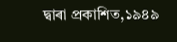দ্বাৰা প্ৰকাশিত,১৯৪৯